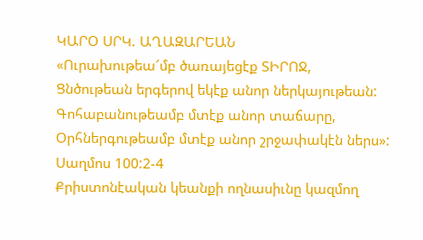ԿԱՐՕ ՍՐԿ. ԱՂԱԶԱՐԵԱՆ
«Ուրախութեա՜մբ ծառայեցէք ՏԻՐՈՋ,
Ցնծութեան երգերով եկէք անոր ներկայութեան:
Գոհաբանութեամբ մտէք անոր տաճարը,
Օրհներգութեամբ մտէք անոր շրջափակէն ներս»:
Սաղմոս 100:2-4
Քրիստոնէական կեանքի ողնասիւնը կազմող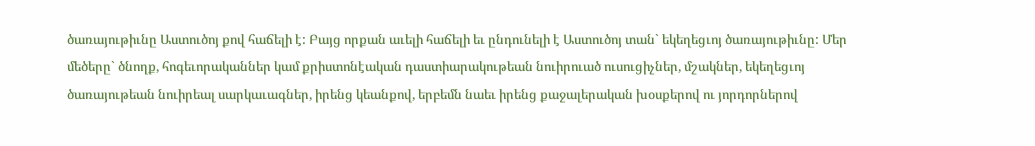ծառայութիւնը Աստուծոյ քով հաճելի է: Բայց որքան աւելի հաճելի եւ ընդունելի է Աստուծոյ տան` եկեղեցւոյ ծառայութիւնը: Մեր մեծերը` ծնողք, հոգեւորականներ կամ քրիստոնէական դաստիարակութեան նուիրուած ուսուցիչներ, մշակներ, եկեղեցւոյ ծառայութեան նուիրեալ սարկաւագներ, իրենց կեանքով, երբեմն նաեւ իրենց քաջալերական խօսքերով ու յորդորներով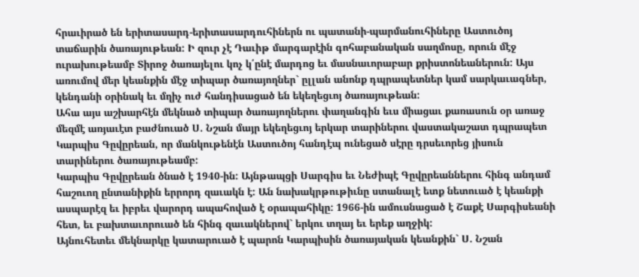հրաւիրած են երիտասարդ-երիտասարդուհիներն ու պատանի-պարմանուհիները Աստուծոյ տաճարին ծառայութեան: Ի զուր չէ Դաւիթ մարգարէին գոհաբանական սաղմոսը, որուն մէջ ուրախութեամբ Տիրոջ ծառայելու կոչ կ՛ընէ մարդոց եւ մասնաւորաբար քրիստոնեաներուն: Այս առումով մեր կեանքին մէջ տիպար ծառայողներ` ըլլան անոնք դպրապետներ կամ սարկաւագներ, կենդանի օրինակ եւ մղիչ ուժ հանդիսացած են եկեղեցւոյ ծառայութեան:
Ահա այս աշխարհէն մեկնած տիպար ծառայողներու փաղանգին եւս միացաւ քառասուն օր առաջ մեզմէ առյաւէտ բաժնուած Ս. Նշան մայր եկեղեցւոյ երկար տարիներու վաստակաշատ դպրապետ Կարպիս Գըվըրեան, որ մանկութենէն Աստուծոյ հանդէպ ունեցած սէրը դրսեւորեց յիսուն տարիներու ծառայութեամբ:
Կարպիս Գըվըրեան ծնած է 1940-ին: Այնթապցի Սարգիս եւ Նեժիպէ Գըվըրեաններու հինգ անդամ հաշուող ընտանիքին երրորդ զաւակն է: Ան նախակրթութիւնը ստանալէ ետք նետուած է կեանքի ասպարէզ եւ իբրեւ վարորդ ապահոված է օրապահիկը: 1966-ին ամուսնացած է Շաքէ Սարգիսեանի հետ, եւ բախտաւորուած են հինգ զաւակներով` երկու տղայ եւ երեք աղջիկ:
Այնուհետեւ մեկնարկը կատարուած է պարոն Կարպիսին ծառայական կեանքին` Ս. Նշան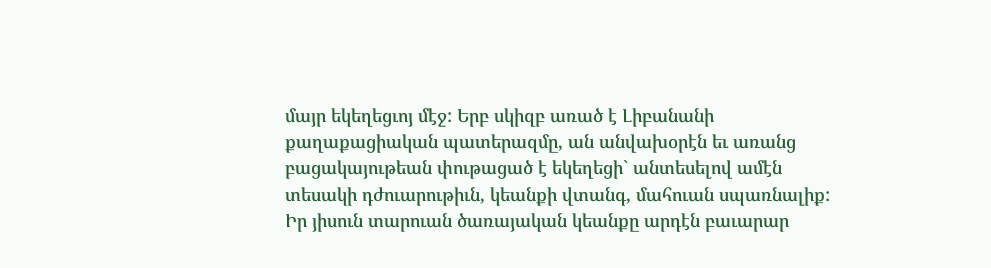մայր եկեղեցւոյ մէջ: Երբ սկիզբ առած է Լիբանանի քաղաքացիական պատերազմը, ան անվախօրէն եւ առանց բացակայութեան փութացած է եկեղեցի` անտեսելով ամէն տեսակի դժուարութիւն, կեանքի վտանգ, մահուան սպառնալիք: Իր յիսուն տարուան ծառայական կեանքը արդէն բաւարար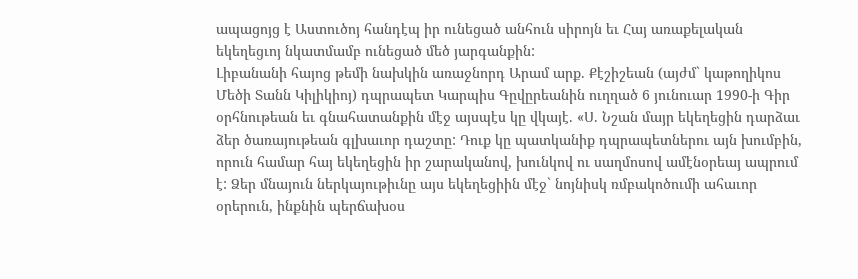ապացոյց է Աստուծոյ հանդէպ իր ունեցած անհուն սիրոյն եւ Հայ առաքելական եկեղեցւոյ նկատմամբ ունեցած մեծ յարգանքին:
Լիբանանի հայոց թեմի նախկին առաջնորդ Արամ արք. Քէշիշեան (այժմ` կաթողիկոս Մեծի Տանն Կիլիկիոյ) դպրապետ Կարպիս Գըվըրեանին ուղղած 6 յունուար 1990-ի Գիր օրհնութեան եւ գնահատանքին մէջ այսպէս կը վկայէ. «Ս. Նշան մայր եկեղեցին դարձաւ ձեր ծառայութեան գլխաւոր դաշտը: Դուք կը պատկանիք դպրապետներու այն խումբին, որուն համար հայ եկեղեցին իր շարականով, խունկով ու սաղմոսով ամէնօրեայ ապրում է: Ձեր մնայուն ներկայութիւնը այս եկեղեցիին մէջ` նոյնիսկ ռմբակոծումի ահաւոր օրերուն, ինքնին պերճախօս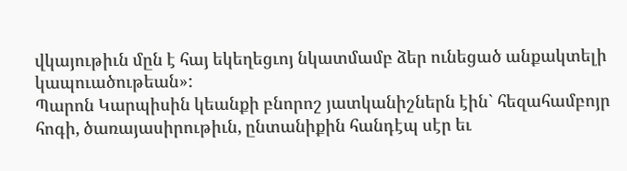վկայութիւն մըն է հայ եկեղեցւոյ նկատմամբ ձեր ունեցած անքակտելի կապուածութեան»:
Պարոն Կարպիսին կեանքի բնորոշ յատկանիշներն էին` հեզահամբոյր հոգի, ծառայասիրութիւն, ընտանիքին հանդէպ սէր եւ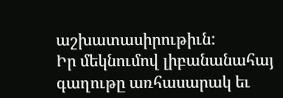աշխատասիրութիւն:
Իր մեկնումով լիբանանահայ գաղութը առհասարակ եւ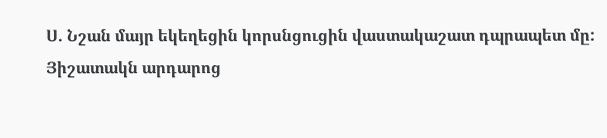Ս. Նշան մայր եկեղեցին կորսնցուցին վաստակաշատ դպրապետ մը:
Յիշատակն արդարոց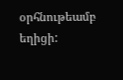օրհնութեամբ եղիցի: